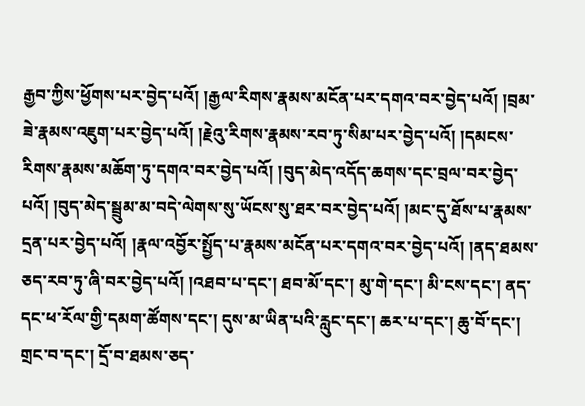རྒྱབ་ཀྱིས་ཕྱོགས་པར་བྱེད་པའོ། །རྒྱལ་རིགས་རྣམས་མངོན་པར་དགའ་བར་བྱེད་པའོ། །བྲམ་ཟེ་རྣམས་འཇུག་པར་བྱེད་པའོ། །རྗེའུ་རིགས་རྣམས་རབ་ཏུ་སིམ་པར་བྱེད་པའོ། །དམངས་རིགས་རྣམས་མཆོག་ཏུ་དགའ་བར་བྱེད་པའོ། །བུད་མེད་འདོད་ཆགས་དང་བྲལ་བར་བྱེད་པའོ། །བུད་མེད་སྦྲུམ་མ་བདེ་ལེགས་སུ་ཡོངས་སུ་ཐར་བར་བྱེད་པའོ། །མང་དུ་ཐོས་པ་རྣམས་དྲན་པར་བྱེད་པའོ། །རྣལ་འབྱོར་སྤྱོད་པ་རྣམས་མངོན་པར་དགའ་བར་བྱེད་པའོ། །ནད་ཐམས་ཅད་རབ་ཏུ་ཞི་བར་བྱེད་པའོ། །འཐབ་པ་དང་། ཐབ་མོ་དང་། མུ་གེ་དང་། མི་ངས་དང་། ནད་དང་ཕ་རོལ་གྱི་དམག་ཚོགས་དང་། དུས་མ་ཡིན་པའི་རླུང་དང་། ཆར་པ་དང་། ཆུ་བོ་དང་། གྲང་བ་དང་། དྲོ་བ་ཐམས་ཅད་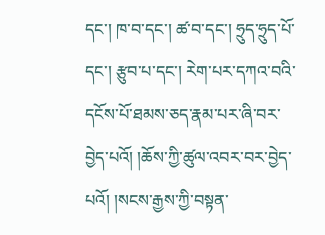དང་། ཁ་བ་དང་། ཚ་བ་དང་། ཧྲུད་ཧྲུད་པོ་དང་། རྩུབ་པ་དང་། རེག་པར་དཀའ་བའི་དངོས་པོ་ཐམས་ཅད་རྣམ་པར་ཞི་བར་བྱེད་པའོ། །ཆོས་ཀྱི་ཚུལ་འབར་བར་བྱེད་པའོ། །སངས་རྒྱས་ཀྱི་བསྟན་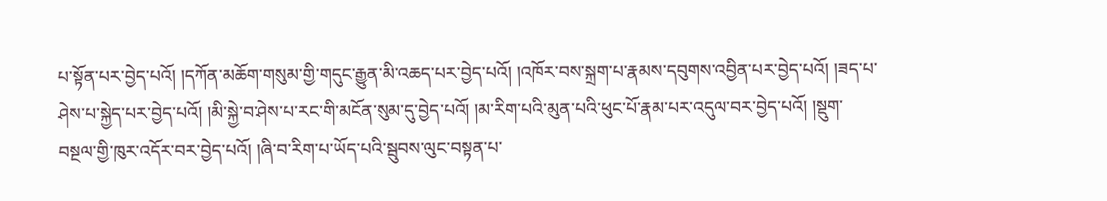པ་སྟོན་པར་བྱེད་པའོ། །དཀོན་མཆོག་གསུམ་གྱི་གདུང་རྒྱུན་མི་འཆད་པར་བྱེད་པའོ། །འཁོར་བས་སྐྲག་པ་རྣམས་དབུགས་འབྱིན་པར་བྱེད་པའོ། །ཟད་པ་ཤེས་པ་སྐྱེད་པར་བྱེད་པའོ། །མི་སྐྱེ་བ་ཤེས་པ་རང་གི་མངོན་སུམ་དུ་བྱེད་པའོ། །མ་རིག་པའི་མུན་པའི་ཕུང་པོ་རྣམ་པར་འདུལ་བར་བྱེད་པའོ། །སྡུག་བསྔལ་གྱི་ཁུར་འདོར་བར་བྱེད་པའོ། །ཞི་བ་རིག་པ་ཡོད་པའི་སྦུབས་ལུང་བསྟན་པ་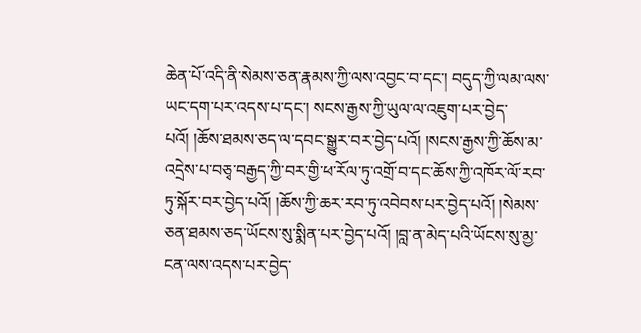ཆེན་པོ་འདི་ནི་སེམས་ཅན་རྣམས་ཀྱི་ལས་འབྱང་བ་དང་། བདུད་ཀྱི་ལམ་ལས་ཡང་དག་པར་འདས་པ་དང་། སངས་རྒྱས་ཀྱི་ཡུལ་ལ་འཇུག་པར་བྱེད་པའོ། །ཆོས་ཐམས་ཅད་ལ་དབང་སྒྱུར་བར་བྱེད་པའོ། །སངས་རྒྱས་ཀྱི་ཆོས་མ་འདྲེས་པ་བཅྭ་བརྒྱད་ཀྱི་བར་གྱི་ཕ་རོལ་ཏུ་འགྲོ་བ་དང་ཆོས་ཀྱི་འཁོར་ལོ་རབ་ཏུ་སྐོར་བར་བྱེད་པའོ། །ཆོས་ཀྱི་ཆར་རབ་ཏུ་འབེབས་པར་བྱེད་པའོ། །སེམས་ཅན་ཐམས་ཅད་ཡོངས་སུ་སྨིན་པར་བྱེད་པའོ། །བླ་ན་མེད་པའི་ཡོངས་སུ་མྱ་ངན་ལས་འདས་པར་བྱེད་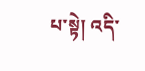པ་སྟེ། འདི་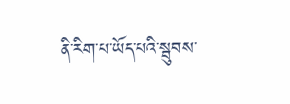ནི་རིག་པ་ཡོད་པའི་སྦུབས་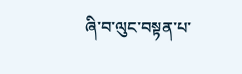ཞི་བ་ལུང་བསྟན་པ་